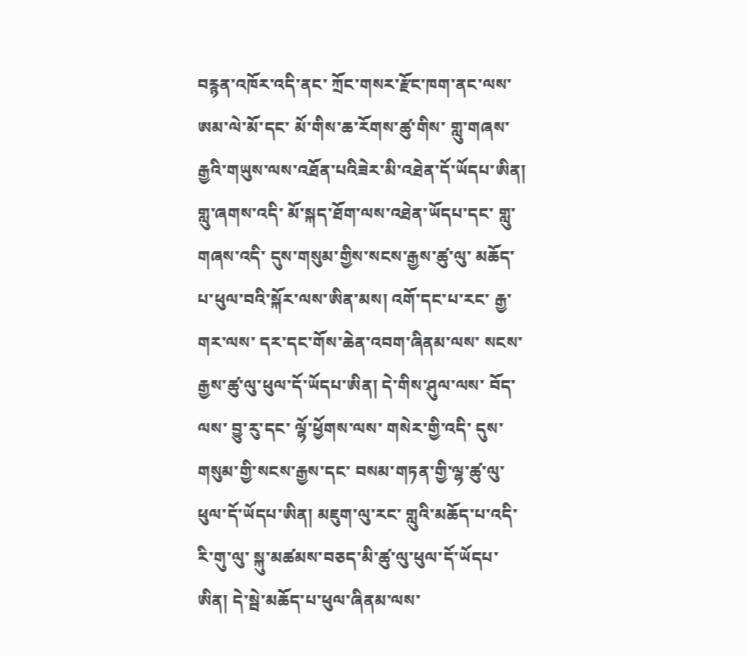བརྙན་འཁོར་འདི་ནང་ ཀྲོང་གསར་རྫོང་ཁག་ནང་ལས་ ཨམ་ལེ་མོ་དང་ མོ་གིས་ཆ་རོགས་ཚུ་གིས་ གླུ་གཞས་ རྒྱའི་གཡུས་ལས་འཐོན་པའིཟེར་མི་འཐེན་དོ་ཡོདཔ་ཨིན། གླུ་ཞགས་འདི་ མོ་སྐད་ཐོག་ལས་འཐེན་ཡོདཔ་དང་ གླུ་གཞས་འདི་ དུས་གསུམ་གྱིས་སངས་རྒྱས་ཚུ་ལུ་ མཆོད་པ་ཕུལ་བའི་སྐོར་ལས་ཨིན་མས། འགོ་དང་པ་རང་ རྒྱ་གར་ལས་ དར་དང་གོས་ཆེན་འབག་ཞིནམ་ལས་ སངས་རྒྱས་ཚུ་ལུ་ཕུལ་དོ་ཡོདཔ་ཨིན། དེ་གིས་ཤུལ་ལས་ བོད་ལས་ བྱུ་རུ་དང་ ལྷོ་ཕྱོགས་ལས་ གསེར་གྱི་འདི་ དུས་གསུམ་གྱི་སངས་རྒྱས་དང་ བསམ་གཏན་གྱི་ལྷ་ཚུ་ལུ་ཕུལ་དོ་ཡོདཔ་ཨིན། མཇུག་ལུ་རང་ གླུའི་མཆོད་པ་འདི་ རི་གུ་ལུ་ སྐུ་མཚམས་བཅད་མི་ཚུ་ལུ་ཕུལ་དོ་ཡོདཔ་ཨིན། དེ་སྦེ་མཆོད་པ་ཕུལ་ཞིནམ་ལས་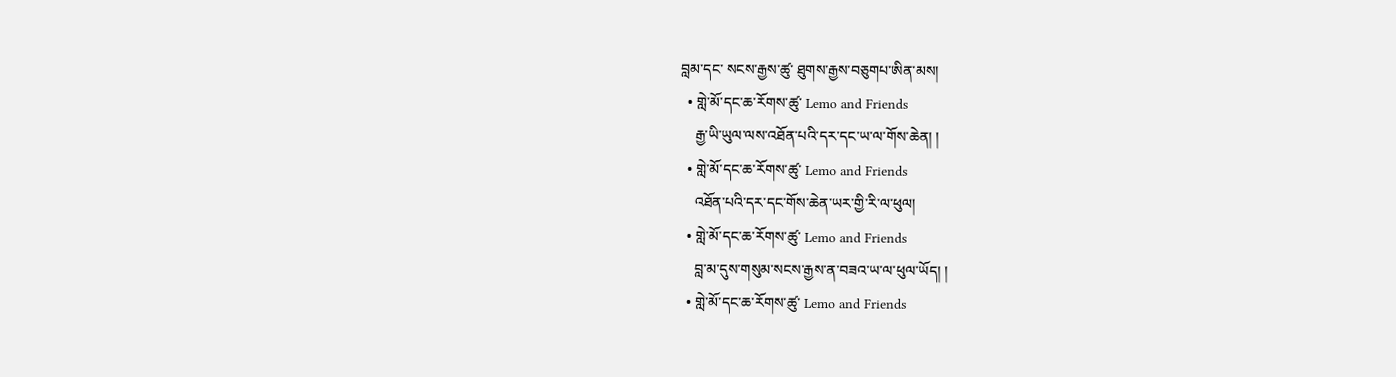བླམ་དང་ སངས་རྒྱས་ཚུ་ ཐུགས་རྒྱས་བཅུགཔ་ཨིན་མས།
  • གླེ་མོ་དང་ཆ་རོགས་ཚུ་ Lemo and Friends
    རྒྱ་ཡི་ཡུལ་ལས་འཐོན་པའི་དར་དང་ཡ་ལ་གོས་ཆེན། །
  • གླེ་མོ་དང་ཆ་རོགས་ཚུ་ Lemo and Friends
    འཐོན་པའི་དར་དང་གོས་ཆེན་ཡར་གྱི་རི་ལ་ཕུལ།
  • གླེ་མོ་དང་ཆ་རོགས་ཚུ་ Lemo and Friends
    བླ་མ་དུས་གསུམ་སངས་རྒྱས་ན་བཟའ་ཡ་ལ་ཕུལ་ཡོད། །
  • གླེ་མོ་དང་ཆ་རོགས་ཚུ་ Lemo and Friends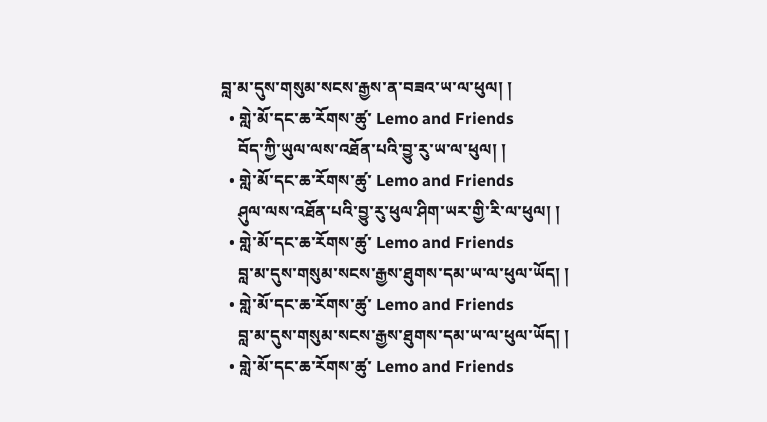བླ་མ་དུས་གསུམ་སངས་རྒྱས་ན་བཟའ་ཡ་ལ་ཕུལ། །
  • གླེ་མོ་དང་ཆ་རོགས་ཚུ་ Lemo and Friends
    བོད་ཀྱི་ཡུལ་ལས་འཐོན་པའི་བྱུ་རུ་ཡ་ལ་ཕུལ། །
  • གླེ་མོ་དང་ཆ་རོགས་ཚུ་ Lemo and Friends
    ཤུལ་ལས་འཐོན་པའི་བྱུ་རུ་ཕུལ་ཤིག་ཡར་གྱི་རི་ལ་ཕུལ། །
  • གླེ་མོ་དང་ཆ་རོགས་ཚུ་ Lemo and Friends
    བླ་མ་དུས་གསུམ་སངས་རྒྱས་ཐུགས་དམ་ཡ་ལ་ཕུལ་ཡོད། །
  • གླེ་མོ་དང་ཆ་རོགས་ཚུ་ Lemo and Friends
    བླ་མ་དུས་གསུམ་སངས་རྒྱས་ཐུགས་དམ་ཡ་ལ་ཕུལ་ཡོད། །
  • གླེ་མོ་དང་ཆ་རོགས་ཚུ་ Lemo and Friends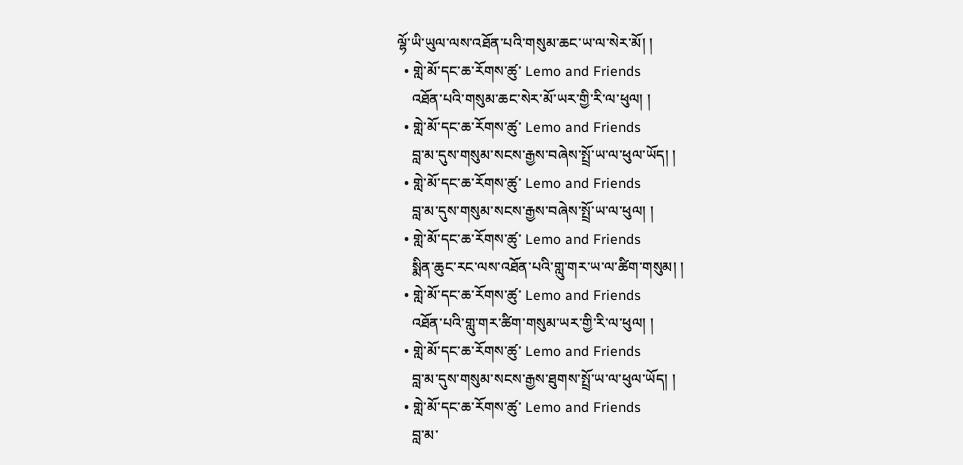ལྷོ་ཡི་ཡུལ་ལས་འཐོན་པའི་གསུམ་ཆང་ཡ་ལ་སེར་མོ། །
  • གླེ་མོ་དང་ཆ་རོགས་ཚུ་ Lemo and Friends
    འཐོན་པའི་གསུམ་ཆང་སེར་མོ་ཡར་གྱི་རི་ལ་ཕུལ། །
  • གླེ་མོ་དང་ཆ་རོགས་ཚུ་ Lemo and Friends
    བླ་མ་དུས་གསུམ་སངས་རྒྱས་བཞེས་སྤྲོ་ཡ་ལ་ཕུལ་ཡོད། །
  • གླེ་མོ་དང་ཆ་རོགས་ཚུ་ Lemo and Friends
    བླ་མ་དུས་གསུམ་སངས་རྒྱས་བཞེས་སྤྲོ་ཡ་ལ་ཕུལ། །
  • གླེ་མོ་དང་ཆ་རོགས་ཚུ་ Lemo and Friends
    སྨིན་ཆུང་རང་ལས་འཐོན་པའི་གླུ་གར་ཡ་ལ་ཚིག་གསུམ། །
  • གླེ་མོ་དང་ཆ་རོགས་ཚུ་ Lemo and Friends
    འཐོན་པའི་གླུ་གར་ཚིག་གསུམ་ཡར་གྱི་རི་ལ་ཕུལ། །
  • གླེ་མོ་དང་ཆ་རོགས་ཚུ་ Lemo and Friends
    བླ་མ་དུས་གསུམ་སངས་རྒྱས་ཐུགས་སྤྲོ་ཡ་ལ་ཕུལ་ཡོད། །
  • གླེ་མོ་དང་ཆ་རོགས་ཚུ་ Lemo and Friends
    བླ་མ་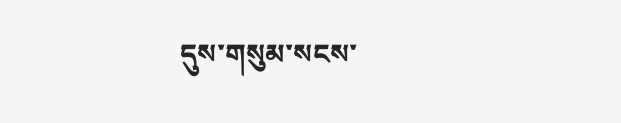དུས་གསུམ་སངས་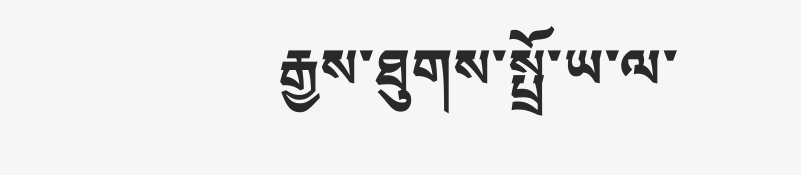རྒྱས་ཐུགས་སྤྲོ་ཡ་ལ་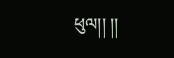ཕུལ།། །།